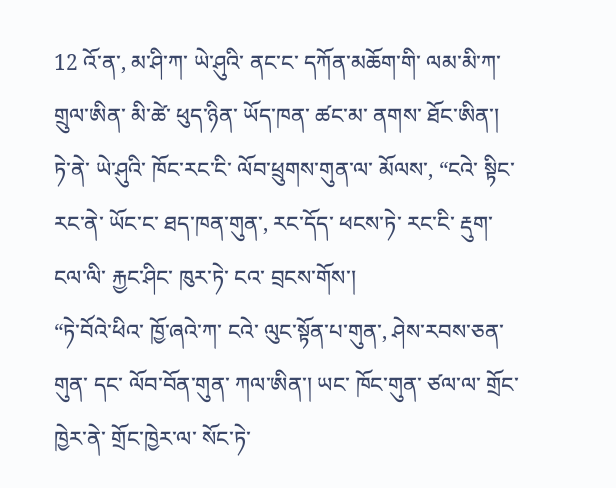12 འོ་ན་, མ་ཤི་ཀ་ ཡེ་ཤུའི་ ནང་ང་ དཀོན་མཆོག་གི་ ལམ་མི་ཀ་ གྲུལ་ཨིན་ མི་ཚེ་ ཕུད་ཉིན་ ཡོད་ཁན་ ཚང་མ་ ནགས་ ཐོང་ཨིན་།
ཏེ་ནེ་ ཡེ་ཤུའི་ ཁོང་རང་ངི་ ལོབ་ཕྲུགས་གུན་ལ་ མོལས་, “ངའེ་ སྟིང་རང་ནེ་ ཡོང་ང་ ཐད་ཁན་གུན་, རང་དོད་ ཕངས་ཏེ་ རང་ངི་ རྡུག་ངལ་ལི་ རྐྱང་ཤིང་ ཁུར་ཏེ་ ངའ་ བྲངས་གོས་།
“ཏེ་བོའེ་ཕིའ་ ཁྱོ་ཞའེ་ཀ་ ངའེ་ ལུང་སྟོན་པ་གུན་, ཤེས་རབས་ཅན་གུན་ དང་ ལོབ་བོན་གུན་ ཀལ་ཨིན་། ཡང་ ཁོང་གུན་ ཙལ་ལ་ གྲོང་ཁྱེར་ནེ་ གྲོང་ཁྱེར་ལ་ སོང་ཏེ་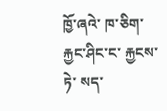ཁྱོ་ཞའེ་ ཁ་ཅིག་ རྐྱང་ཤིང་ང་ རྐྱངས་ཏེ་ སད་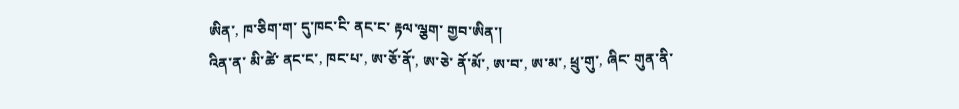ཨིན་, ཁ་ཅིག་ག་ དུ་ཁང་ངི་ ནང་ང་ རྟལ་ལྕག་ གྱབ་ཨིན་།
འིན་ན་ མི་ཚེ་ ནང་ང་, ཁང་པ་, ཨ་ཅོ་ནོ་, ཨ་ཅེ་ ནོ་མོ་, ཨ་བ་, ཨ་མ་, ཕྲུ་གུ་, ཞིང་ གུན་ནི་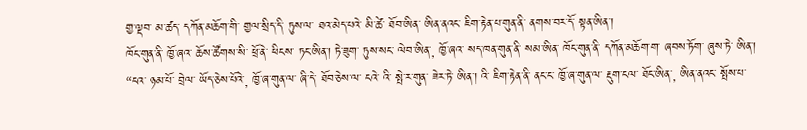གྱ་ལྡབ་ མ་ཚད་ དཀོན་མཆོག་གི་ གྱལ་སྲིད་དི་ ཏུས་ལ་ ཐའ་མེད་པའེ་ མི་ཚེ་ ཐོབ་ཨིན་ ཨིན་ནའང་ ཇིག་རྟེན་པ་གུན་ནི་ ནགས་བར་དོ་ སྟན་ཨིན་།
ཁོང་གུན་ནི་ ཁྱོ་ཞའ་ ཆོས་ཚོགས་སི་ ཕྲོ་ནེ་ ཕིངས་ ཏང་ཨིན་། ཏེ་ཟུག་ ཏུས་སང་ ལེབ་ཨིན་, ཁྱོ་ཞའ་ སད་ཁན་གུན་ནི་ སམ་ཨིན་ ཁོང་གུན་ནི་ དཀོན་མཆོག་ག་ ཞབས་ཏོག་ ཞུས་ཏེ་ ཨིན་།
“ངའ་ ཉམ་པོ་ བྲེལ་ ཡོད་ཅེས་པོའེ་, ཁྱོ་ཞ་གུན་ལ་ ཞི་དེ་ ཐོབ་ཅེས་ལ་ ངའེ་ འི་ སྤེ་ར་གུན་ ཟེར་ཏེ་ ཨིན་། འི་ ཇིག་རྟེན་ནི་ ནང་ང་ ཁྱོ་ཞ་གུན་ལ་ རྡུག་ངལ་ ཐོང་ཨིན་, ཨིན་ནའང་ སྤོས་པ་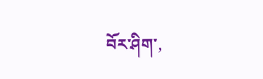བོར་ཤིག་,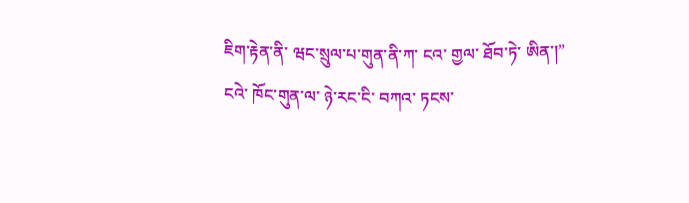ཇིག་རྟེན་ནི་ ཝང་སྲུལ་པ་གུན་ནི་ཀ་ ངའ་ གྱལ་ ཐོབ་ཏེ་ ཨིན་།”
ངའེ་ ཁོང་གུན་ལ་ ཉེ་རང་ངི་ བཀའ་ ཏངས་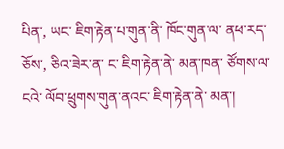པིན་, ཡང་ ཇིག་རྟེན་པ་གུན་ནི་ ཁོང་གུན་ལ་ ནཕ་རད་ ཅོས་, ཅིའ་ཟེར་ན་ ང་ ཇིག་རྟེན་ནེ་ མན་ཁན་ ཙོགས་ལ་ ངའེ་ ལོབ་ཕྲུགས་གུན་ནའང་ ཇིག་རྟེན་ནེ་ མན་།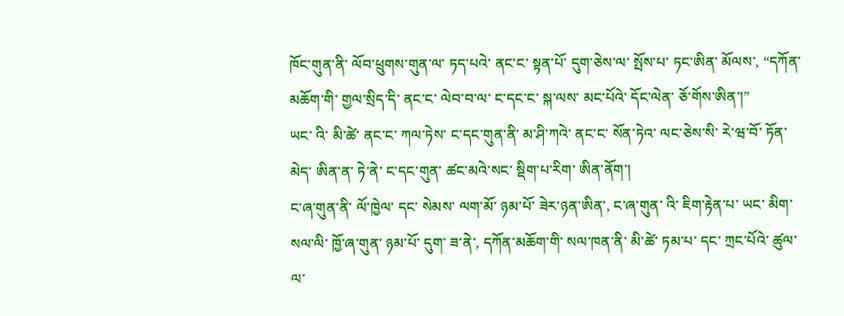ཁོང་གུན་ནི་ ལོབ་ཕྲུགས་གུན་ལ་ ཏད་པའེ་ ནང་ང་ སྟན་པོ་ དུག་ཅེས་ལ་ སྤོས་པ་ ཏང་ཨིན་ མོལས་, “དཀོན་མཆོག་གི་ གྱལ་སྲིད་དི་ ནང་ང་ ལེབ་བ་ལ་ ང་དང་ང་ སྐ་ལས་ མང་པོའེ་ དོང་ལེན་ ཅོ་གོས་ཨིན་།”
ཡང་ འི་ མི་ཚེ་ ནང་ང་ ཀལ་ཏེས་ ང་དང་གུན་ནི་ མ་ཤི་ཀའེ་ ནང་ང་ སོན་ཏེའ་ ལང་ཅེས་སི་ རེ་ཝ་བོ་ ཏོན་མེད་ ཨིན་ན་ ཏེ་ནེ་ ང་དང་གུན་ ཚང་མའེ་སང་ སྡིག་པ་རིག་ ཨིན་ནོག་།
ང་ཞ་གུན་ནི་ ལོ་ཁྱེལ་ དང་ སེམས་ ལག་མོ་ ཉམ་པོ་ ཟེར་ཉན་ཨིན་, ང་ཞ་གུན་ འི་ ཇིག་རྟེན་པ་ ཡང་ མིག་སལ་ལི་ ཁྱོ་ཞ་གུན་ ཉམ་པོ་ དུག་ ཟ་ནེ་, དཀོན་མཆོག་གི་ སལ་ཁན་ནི་ མི་ཚེ་ ཏམ་པ་ དང་ ཀྲང་པོའེ་ ཚུལ་ལ་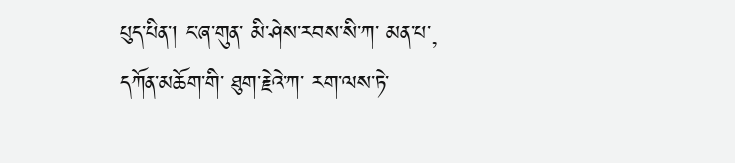པུད་པིན་། ང་ཞ་གུན་ མི་ཤེས་རབས་སི་ཀ་ མན་པ་, དཀོན་མཆོག་གི་ ཐུག་རྗེའེ་ཀ་ རག་ལས་ཏེ་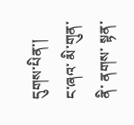དུགས་པིན་།
ང་ཞའ་ མི་གུན་ནི་ ནགས་ སྟན་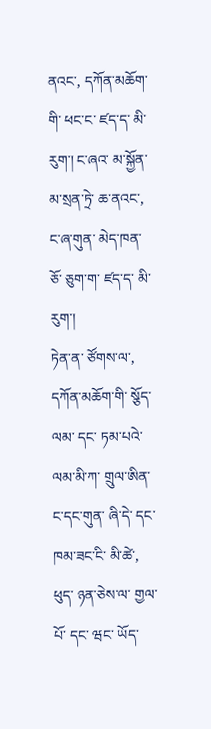ནའང་, དཀོན་མཆོག་གི་ ཕང་ང་ ཛད་ད་ མི་རུག་། ང་ཞའ་ མ་སྐྱོན་ མ་སྲན་ཏྲེ་ ཆ་ནའང་, ང་ཞ་གུན་ མེད་ཁན་ ཅོ་ ཅུག་ག་ ཛད་ད་ མི་རུག་།
ཏེན་ན་ ཙོགས་ལ་, དཀོན་མཆོག་གི་ སྕོད་ལམ་ དང་ ཏམ་པའེ་ ལམ་མི་ཀ་ གྲུལ་ཨིན་ ང་དང་གུན་ ཞི་དེ་ དང་ ཁམ་ཟང་ངི་ མི་ཚེ་, ཕུད་ ཉན་ཅེས་ལ་ གྱལ་པོ་ དང་ ཝང་ ཡོད་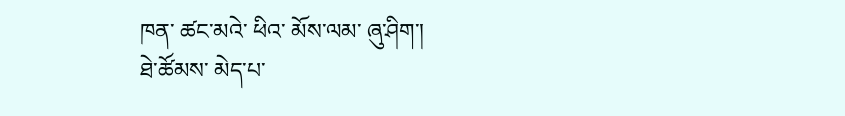ཁན་ ཚང་མའེ་ ཕིའ་ མོས་ལམ་ ཞུ་ཤིག་།
ཐེ་ཚོམས་ མེད་པ་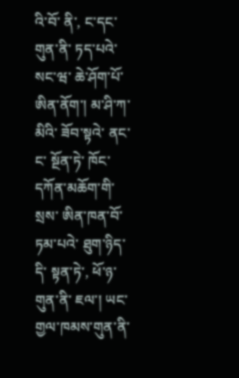འི་བོ་ ནི་, ང་དང་གུན་ནི་ ཏད་པའེ་ སང་ཝ་ ཆེ་ཤོག་པོ་ ཨིན་ནོག་། མ་ཤི་ཀ་ མིའི་ ཟོབ་སྟའེ་ ནང་ང་ སྔོན་ཏེ་ ཁོང་ དཀོན་མཆོག་གི་ སྲས་ ཨིན་ཁན་བོ་ ཏམ་པའེ་ ཐུག་ཉིད་དི་ སྟན་ཏེ་, ཕོ་ཉ་གུན་ནི་ ཇལ་། ཡང་ གྱལ་ཁམས་གུན་ནི་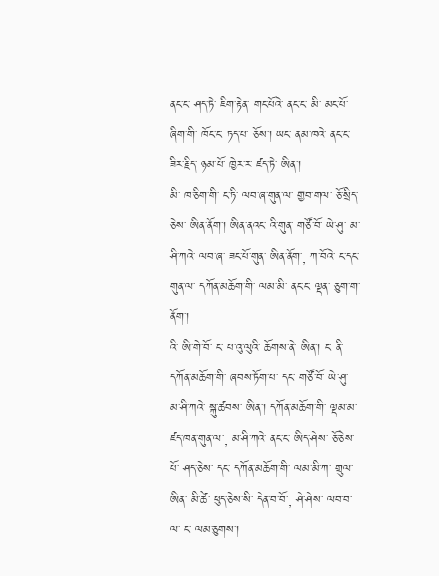ནང་ང་ ཤད་ཏེ་ ཇིག་རྟེན་ གང་པོའེ་ ནང་ང་ མི་ མང་པོ་ཞིག་གི་ ཁོང་ང་ ཏད་པ་ ཅོས་། ཡང་ ནམ་ཁའེ་ ནང་ང་ ཟིར་རྗིད་ ཉམ་པོ་ ཁྱེར་ར་ ཛད་ཏེ་ ཨིན་།
མི་ ཁ་ཅིག་གི་ ང་ཏི་ ལབ་ཞ་གུན་ལ་ གྱབ་གལ་ ཅོ་སྲིད་ཅེས་ ཨིན་ནོག་། ཨིན་ནའང་ འི་གུན་ གཙོ་བོ་ ཡེ་ཤུ་ མ་ཤི་ཀའེ་ ལབ་ཞ་ ཟང་པོ་གུན་ ཨིན་ནོག་, ཀ་བོའེ་ ང་དང་གུན་ལ་ དཀོན་མཆོག་གི་ ལམ་མི་ ནང་ང་ ལྡན་ ཅུག་ག་ནོག་།
འི་ ཨི་གེ་བོ་ ང་ པ་འུ་ལུའི་ ཆོགས་ནེ་ ཨིན་། ང་ ནི་ དཀོན་མཆོག་གི་ ཞབས་ཏོག་པ་ དང་ གཙོ་བོ་ ཡེ་ཤུ་ མ་ཤི་ཀའེ་ སྐུ་ཚབས་ ཨིན་། དཀོན་མཆོག་གི་ ལྡམ་མ་ ཛད་ཁན་གུན་ལ་, མ་ཤི་ཀའེ་ ནང་ང་ ཨིད་ཤེས་ ཅོ་ཅེས་པོ་ ཤད་ཅེས་ དང་ དཀོན་མཆོག་གི་ ལམ་མི་ཀ་ གྲུལ་ཨིན་ མི་ཚེ་ ཕུད་ཅེས་སི་ དེན་བ་བོ་, ཤེ་ཤེས་ ལབ་བ་ལ་ ང་ ལམ་ཅུགས་།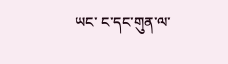ཡང་ ང་དང་གུན་ལ་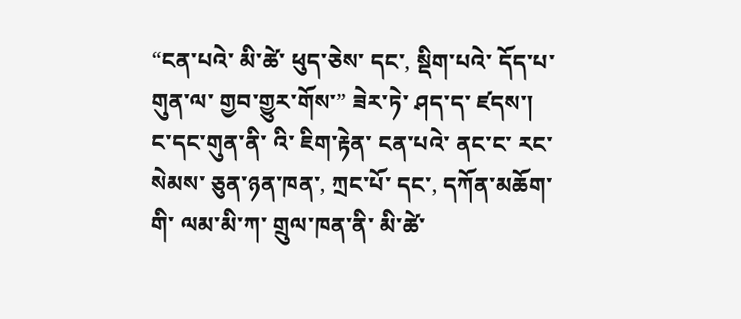“ངན་པའེ་ མི་ཚེ་ ཕུད་ཅེས་ དང་, སྡིག་པའེ་ དོད་པ་གུན་ལ་ གྱབ་གྱུར་གོས་” ཟེར་ཏེ་ ཤད་ད་ ཛདས་། ང་དང་གུན་ནི་ འི་ ཇིག་རྟེན་ ངན་པའེ་ ནང་ང་ རང་སེམས་ ཅུན་ཉན་ཁན་, ཀྲང་པོ་ དང་, དཀོན་མཆོག་གི་ ལམ་མི་ཀ་ གྲུལ་ཁན་ནི་ མི་ཚེ་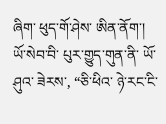ཞིག་ ཕུད་གོ་ཤེས་ ཨིན་ནོག་།
ཡོ་སེབ་བི་ པུར་གྱུད་གུན་ནི་ ཡོ་ཤུའ་ ཟེརས་, “ཅི་ཕིའ་ ཉེ་རང་ངི་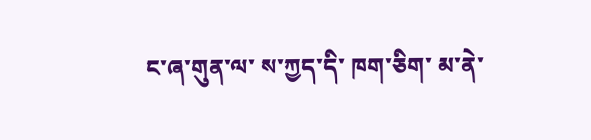ང་ཞ་གུན་ལ་ ས་ཀྱད་དི་ ཁག་ཅིག་ མ་ནེ་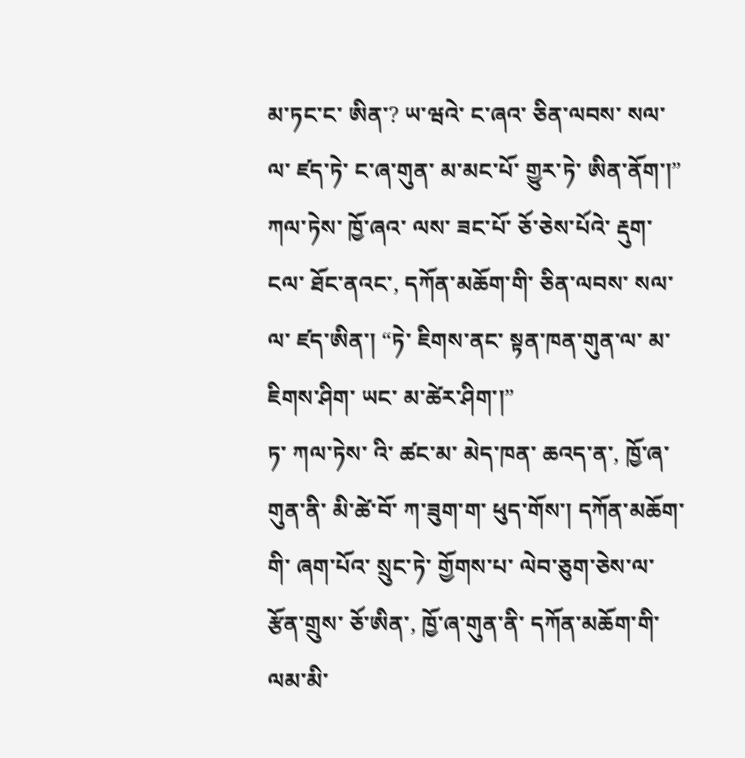མ་ཏང་ང་ ཨིན་? ཡ་ཝའེ་ ང་ཞའ་ ཅིན་ལབས་ སལ་ལ་ ཛད་ཏེ་ ང་ཞ་གུན་ མ་མང་པོ་ གྱུར་ཏེ་ ཨིན་ནོག་།”
ཀལ་ཏེས་ ཁྱོ་ཞའ་ ལས་ ཟང་པོ་ ཅོ་ཅེས་པོའེ་ རྡུག་ངལ་ ཐོང་ནའང་, དཀོན་མཆོག་གི་ ཅིན་ལབས་ སལ་ལ་ ཛད་ཨིན་། “ཏེ་ ཇིགས་ནང་ སྟན་ཁན་གུན་ལ་ མ་ཇིགས་ཤིག་ ཡང་ མ་ཚེར་ཤིག་།”
ཏ་ ཀལ་ཏེས་ འི་ ཚང་མ་ མེད་ཁན་ ཆའད་ན་, ཁྱོ་ཞ་གུན་ནི་ མི་ཚེ་བོ་ ཀ་ཟུག་ག་ ཕུད་གོས་། དཀོན་མཆོག་གི་ ཞག་པོའ་ སྲུང་ཏེ་ གྱོགས་པ་ ལེབ་ཅུག་ཅེས་ལ་ རྩོན་གྲུས་ ཅོ་ཨིན་, ཁྱོ་ཞ་གུན་ནི་ དཀོན་མཆོག་གི་ ལམ་མི་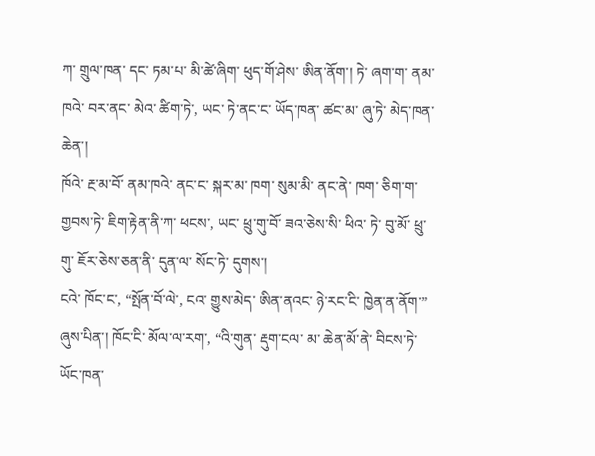ཀ་ གྲུལ་ཁན་ དང་ ཏམ་པ་ མི་ཚེ་ཞིག་ ཕུད་གོ་ཤེས་ ཨིན་ནོག་། ཏེ་ ཞག་ག་ ནམ་ཁའེ་ བར་ནང་ མེའ་ ཚིག་ཏེ་, ཡང་ ཏེ་ནང་ང་ ཡོད་ཁན་ ཚང་མ་ ཞུ་ཏེ་ མེད་ཁན་ ཆེན་།
ཁོའེ་ རྔ་མ་བོ་ ནམ་ཁའེ་ ནང་ང་ སྐར་མ་ ཁག་ སུམ་མི་ ནང་ནེ་ ཁག་ ཅིག་ག་ གྱབས་ཏེ་ ཇིག་རྟེན་ནི་ཀ་ ཕངས་, ཡང་ ཕྲུ་གུ་བོ་ ཟའ་ཅེས་སི་ ཕིའ་ ཏེ་ བུ་མོ་ ཕྲུ་གུ་ ཇོར་ཅེས་ཅན་ནི་ དུན་ལ་ སོང་ཏེ་ དུགས་།
ངའེ་ ཁོང་ང་, “སྤོན་བོ་ལེ་, ངའ་ གྱུས་མེད་ ཨིན་ནའང་ ཉེ་རང་ངི་ ཁྱེན་ན་ནོག་” ཞུས་པིན་། ཁོང་ངི་ མོལ་ལ་རག་, “འི་གུན་ རྡུག་ངལ་ མ་ ཆེན་མོ་ནེ་ བིངས་ཏེ་ ཡོང་ཁན་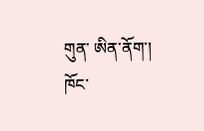གུན་ ཨིན་ནོག་། ཁོང་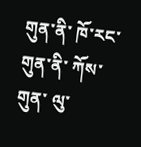གུན་ནི་ ཁོ་རང་གུན་ནི་ ཀོས་གུན་ ལུ་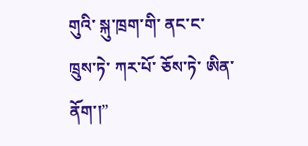གུའི་ སྐུ་ཁྲག་གི་ ནང་ང་ ཁྲུས་ཏེ་ ཀར་པོ་ ཅོས་ཏེ་ ཨིན་ནོག་།”